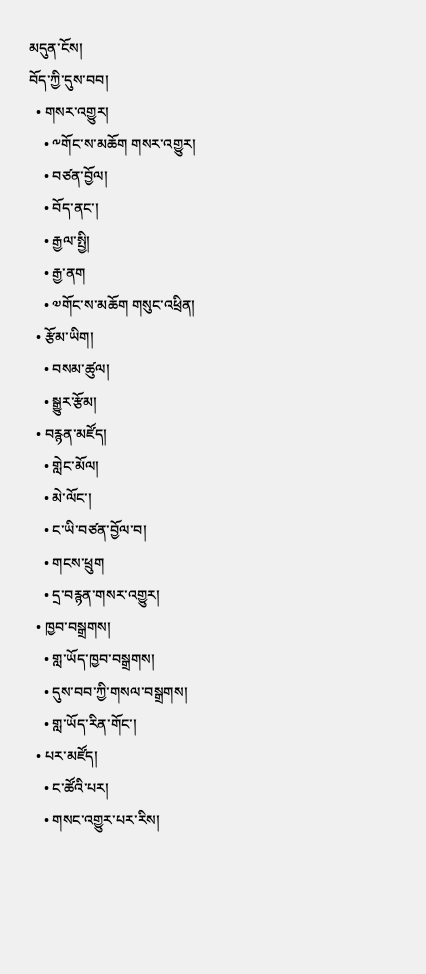མདུན་ངོས།
བོད་ཀྱི་དུས་བབ།
  • གསར་འགྱུར།
    • ༸གོང་ས་མཆོག གསར་འགྱུར།
    • བཙན་བྱོལ།
    • བོད་ནང་།
    • རྒྱལ་སྤྱི།
    • རྒྱ་ནག
    • ༧གོང་ས་མཆོག གསུང་འཕྲིན།
  • རྩོམ་ཡིག།
    • བསམ་ཚུལ།
    • སྒྱུར་རྩོམ།
  • བརྙན་མཛོད།
    • གླེང་མོལ།
    • མེ་ལོང་།
    • ང་ཡི་བཙན་བྱོལ་བ།
    • གངས་ཕྲུག
    • དྲ་བརྙན་གསར་འགྱུར།
  • ཁྱབ་བསྒྲགས།
    • གླ་ཡོད་ཁྱབ་བསྒྲགས།
    • དུས་བབ་ཀྱི་གསལ་བསྒྲགས།
    • གླ་ཡོད་རིན་གོང་།
  • པར་མཛོད།
    • ང་ཚོའི་པར།
    • གསང་འགྱུར་པར་རིས།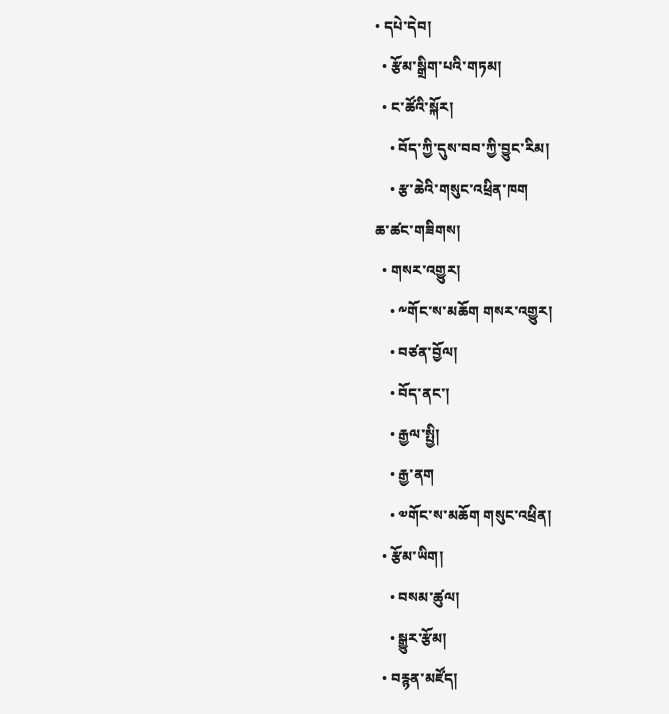• དཔེ་དེབ།
  • རྩོམ་སྒྲིག་པའི་གཏམ།
  • ང་ཚོའི་སྐོར།
    • བོད་ཀྱི་དུས་བབ་ཀྱི་བྱུང་རིམ།
    • རྩ་ཆེའི་གསུང་འཕྲིན་ཁག
ཆ་ཚང་གཟིགས།
  • གསར་འགྱུར།
    • ༸གོང་ས་མཆོག གསར་འགྱུར།
    • བཙན་བྱོལ།
    • བོད་ནང་།
    • རྒྱལ་སྤྱི།
    • རྒྱ་ནག
    • ༧གོང་ས་མཆོག གསུང་འཕྲིན།
  • རྩོམ་ཡིག།
    • བསམ་ཚུལ།
    • སྒྱུར་རྩོམ།
  • བརྙན་མཛོད།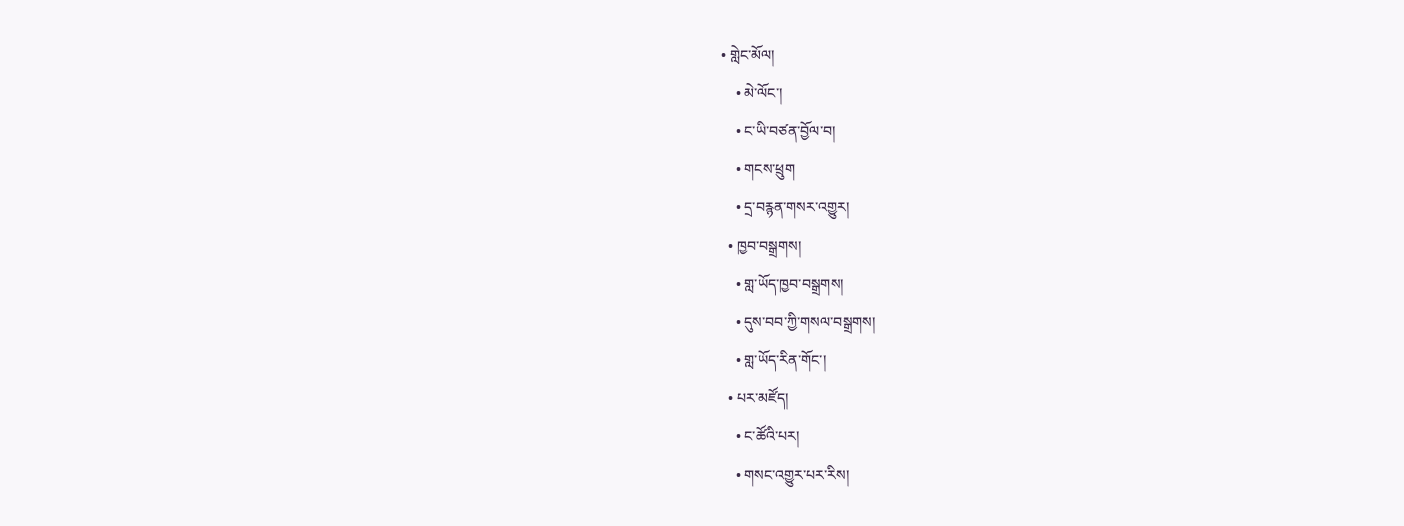• གླེང་མོལ།
    • མེ་ལོང་།
    • ང་ཡི་བཙན་བྱོལ་བ།
    • གངས་ཕྲུག
    • དྲ་བརྙན་གསར་འགྱུར།
  • ཁྱབ་བསྒྲགས།
    • གླ་ཡོད་ཁྱབ་བསྒྲགས།
    • དུས་བབ་ཀྱི་གསལ་བསྒྲགས།
    • གླ་ཡོད་རིན་གོང་།
  • པར་མཛོད།
    • ང་ཚོའི་པར།
    • གསང་འགྱུར་པར་རིས།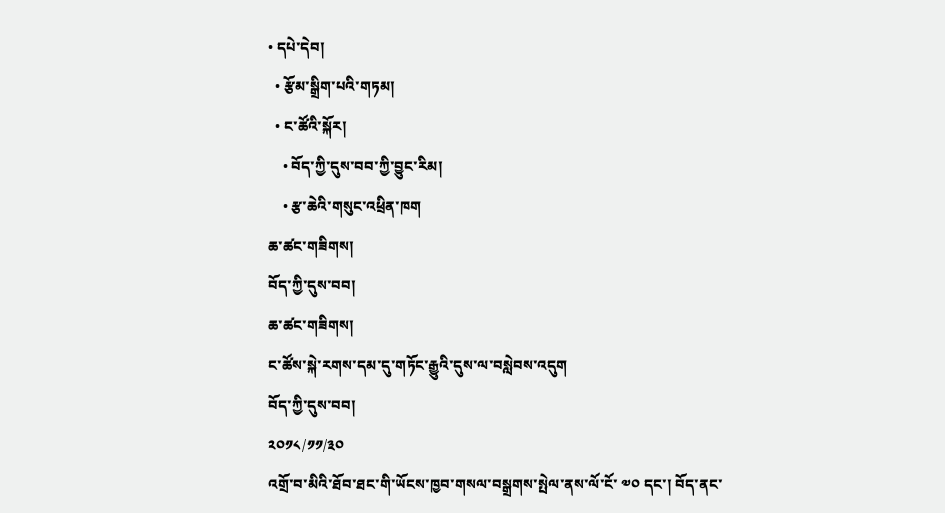• དཔེ་དེབ།
  • རྩོམ་སྒྲིག་པའི་གཏམ།
  • ང་ཚོའི་སྐོར།
    • བོད་ཀྱི་དུས་བབ་ཀྱི་བྱུང་རིམ།
    • རྩ་ཆེའི་གསུང་འཕྲིན་ཁག
ཆ་ཚང་གཟིགས།
བོད་ཀྱི་དུས་བབ།
ཆ་ཚང་གཟིགས།
ང་ཚོས་སྐེ་རགས་དམ་དུ་གཏོང་རྒྱུའི་དུས་ལ་བསླེབས་འདུག
བོད་ཀྱི་དུས་བབ།
༢༠༡༨/༡༡/༣༠
འགྲོ་བ་མིའི་ཐོབ་ཐང་གི་ཡོངས་ཁྱབ་གསལ་བསྒྲགས་སྤེལ་ནས་ལོ་ངོ་ ༧༠ དང་། བོད་ནང་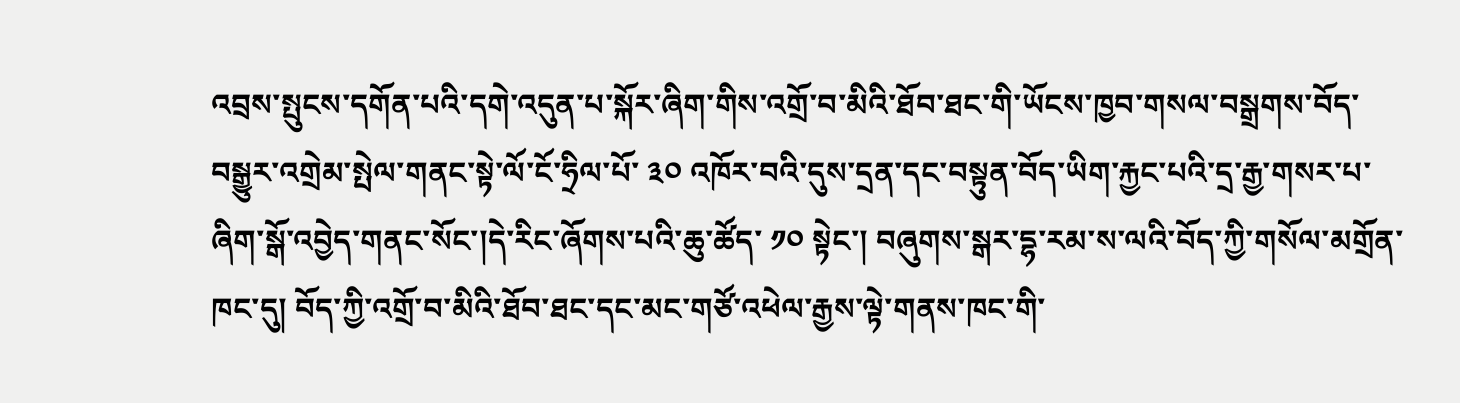འབྲས་སྤུངས་དགོན་པའི་དགེ་འདུན་པ་སྐོར་ཞིག་གིས་འགྲོ་བ་མིའི་ཐོབ་ཐང་གི་ཡོངས་ཁྱབ་གསལ་བསྒྲགས་བོད་བསྒྱུར་འགྲེམ་སྤེལ་གནང་སྟེ་ལོ་ངོ་ཧྲིལ་པོ་ ༣༠ འཁོར་བའི་དུས་དྲན་དང་བསྟུན་བོད་ཡིག་རྐྱང་པའི་དྲ་རྒྱ་གསར་པ་ཞིག་སྒོ་འབྱེད་གནང་སོང་།དེ་རིང་ཞོགས་པའི་ཆུ་ཚོད་ ༡༠ སྟེང་། བཞུགས་སྒར་དྷ་རམ་ས་ལའི་བོད་ཀྱི་གསོལ་མགྲོན་ཁང་དུ། བོད་ཀྱི་འགྲོ་བ་མིའི་ཐོབ་ཐང་དང་མང་གཙོ་འཕེལ་རྒྱས་ལྟེ་གནས་ཁང་གི་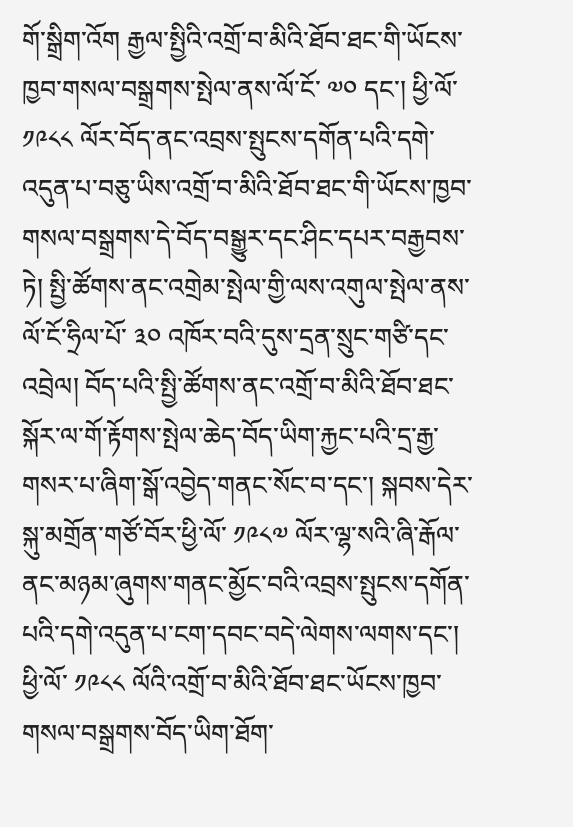གོ་སྒྲིག་འོག རྒྱལ་སྤྱིའི་འགྲོ་བ་མིའི་ཐོབ་ཐང་གི་ཡོངས་ཁྱབ་གསལ་བསྒྲགས་སྤེལ་ནས་ལོ་ངོ་ ༧༠ དང་། ཕྱི་ལོ་ ༡༩༨༨ ལོར་བོད་ནང་འབྲས་སྤུངས་དགོན་པའི་དགེ་འདུན་པ་བཅུ་ཡིས་འགྲོ་བ་མིའི་ཐོབ་ཐང་གི་ཡོངས་ཁྱབ་གསལ་བསྒྲགས་དེ་བོད་བསྒྱུར་དང་ཤིང་དཔར་བརྒྱབས་ཏེ། སྤྱི་ཚོགས་ནང་འགྲེམ་སྤེལ་གྱི་ལས་འགུལ་སྤེལ་ནས་ལོ་ངོ་ཧྲིལ་པོ་ ༣༠ འཁོར་བའི་དུས་དྲན་སྲུང་གཙི་དང་འབྲེལ། བོད་པའི་སྤྱི་ཚོགས་ནང་འགྲོ་བ་མིའི་ཐོབ་ཐང་སྐོར་ལ་གོ་རྟོགས་སྤེལ་ཆེད་བོད་ཡིག་རྐྱང་པའི་དྲ་རྒྱ་གསར་པ་ཞིག་སྒོ་འབྱེད་གནང་སོང་བ་དང་། སྐབས་དེར་སྐུ་མགྲོན་གཙོ་བོར་ཕྱི་ལོ་ ༡༩༨༧ ལོར་ལྷ་སའི་ཞི་རྒོལ་ནང་མཉམ་ཞུགས་གནང་མྱོང་བའི་འབྲས་སྤུངས་དགོན་པའི་དགེ་འདུན་པ་ངག་དབང་བདེ་ལེགས་ལགས་དང་། ཕྱི་ལོ་ ༡༩༨༨ ལོའི་འགྲོ་བ་མིའི་ཐོབ་ཐང་ཡོངས་ཁྱབ་གསལ་བསྒྲགས་བོད་ཡིག་ཐོག་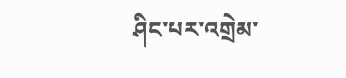ཤིང་པར་འགྲེམ་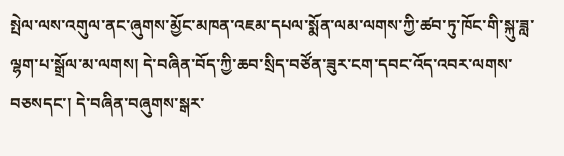སྤེལ་ལས་འགུལ་ནང་ཞུགས་མྱོང་མཁན་འཇམ་དཔལ་སྨོན་ལམ་ལགས་ཀྱི་ཚབ་ཏུ་ཁོང་གི་སྐུ་ཟླ་ལྷག་པ་སྒྲོལ་མ་ལགས། དེ་བཞིན་བོད་ཀྱི་ཆབ་སྲིད་བཙོན་ཟུར་ངག་དབང་འོད་འབར་ལགས་བཅསདང་། དེ་བཞིན་བཞུགས་སྒར་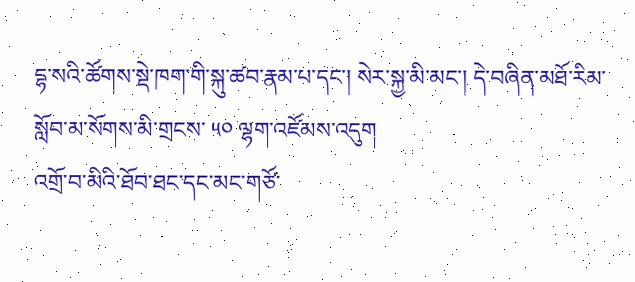དྷ་སའི་ཚོགས་སྡེ་ཁག་གི་སྐུ་ཚབ་རྣམ་པ་དང་། སེར་སྐྱ་མི་མང་། དེ་བཞིན་མཐོ་རིམ་སློབ་མ་སོགས་མི་གྲངས་ ༥༠ ལྷག་འཛོམས་འདུག
འགྲོ་བ་མིའི་ཐོབ་ཐང་དང་མང་གཙོ་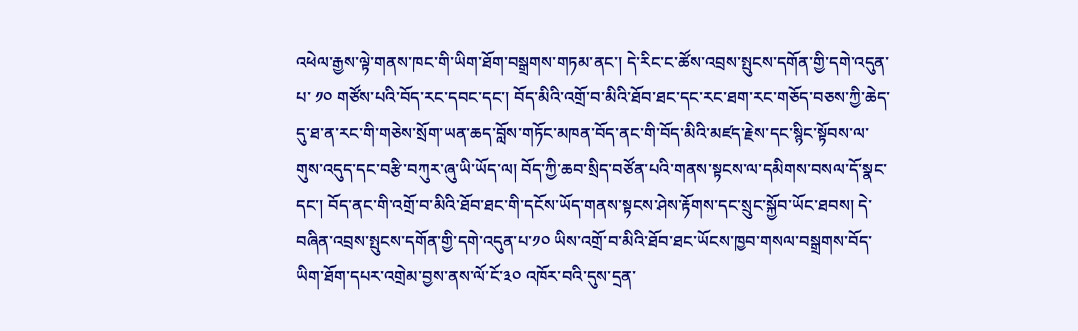འཕེལ་རྒྱས་ལྟེ་གནས་ཁང་གི་ཡིག་ཐོག་བསྒྲགས་གཏམ་ནང་། དེ་རིང་ང་ཚོས་འབྲས་སྤུངས་དགོན་གྱི་དགེ་འདུན་པ་ ༡༠ གཙོས་པའི་བོད་རང་དབང་དང་། བོད་མིའི་འགྲོ་བ་མིའི་ཐོབ་ཐང་དང་རང་ཐག་རང་གཅོད་བཅས་ཀྱི་ཆེད་དུ་ཐ་ན་རང་གི་གཅེས་སྲོག་ཡན་ཆད་བློས་གཏོང་མཁན་བོད་ནང་གི་བོད་མིའི་མཛད་རྗེས་དང་སྙིང་སྟོབས་ལ་གུས་འདུད་དང་བརྩི་བཀུར་ཞུ་ཡི་ཡོད་ལ། བོད་ཀྱི་ཆབ་སྲིད་བཙོན་པའི་གནས་སྟངས་ལ་དམིགས་བསལ་དོ་སྣང་དང་། བོད་ནང་གི་འགྲོ་བ་མིའི་ཐོབ་ཐང་གི་དངོས་ཡོད་གནས་སྟངས་ཤེས་རྟོགས་དང་སྲུང་སྐྱོབ་ཡོང་ཐབས། དེ་བཞིན་འབྲས་སྤུངས་དགོན་གྱི་དགེ་འདུན་པ་༡༠ ཡིས་འགྲོ་བ་མིའི་ཐོབ་ཐང་ཡོངས་ཁྱབ་གསལ་བསྒྲགས་བོད་ཡིག་ཐོག་དཔར་འགྲེམ་བྱས་ནས་ལོ་ངོ་༣༠ འཁོར་བའི་དུས་དྲན་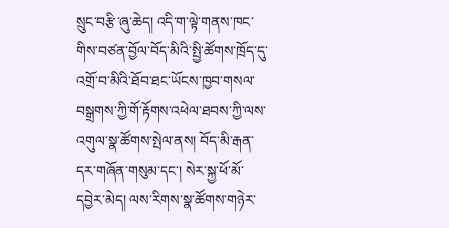སྲུང་བརྩི་ཞུ་ཆེད། འདི་ག་ལྟེ་གནས་ཁང་གིས་བཙན་བྱོལ་བོད་མིའི་སྤྱི་ཚོགས་ཁྲོད་དུ་འགྲོ་བ་མིའི་ཐོབ་ཐང་ཡོངས་ཁྱབ་གསལ་བསྒྲགས་ཀྱི་གོ་རྟོགས་འཕེལ་ཐབས་ཀྱི་ལས་འགུལ་སྣ་ཚོགས་སྤེལ་ནས། བོད་མི་རྒན་དར་གཞོན་གསུམ་དང་། སེར་སྐྱ་ཕོ་མོ་དབྱེར་མེད། ལས་རིགས་སྣ་ཚོགས་གཉེར་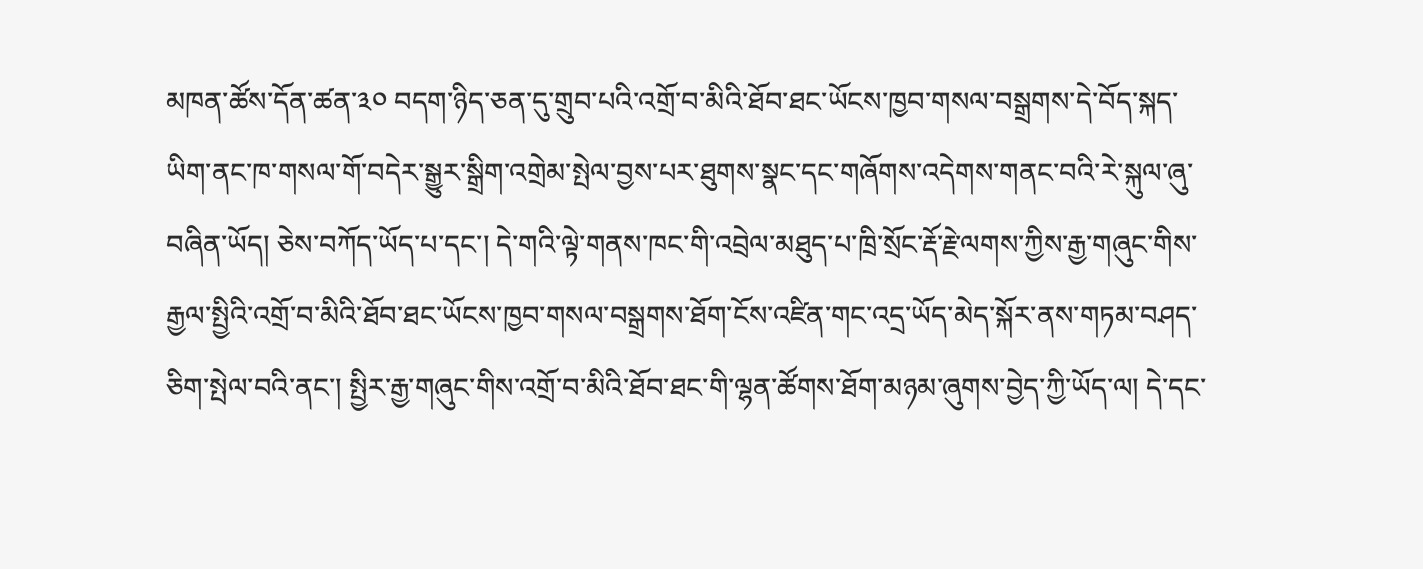མཁན་ཚོས་དོན་ཚན་༣༠ བདག་ཉིད་ཅན་དུ་གྲུབ་པའི་འགྲོ་བ་མིའི་ཐོབ་ཐང་ཡོངས་ཁྱབ་གསལ་བསྒྲགས་དེ་བོད་སྐད་ཡིག་ནང་ཁ་གསལ་གོ་བདེར་སྒྱུར་སྒྲིག་འགྲེམ་སྤེལ་བྱས་པར་ཐུགས་སྣང་དང་གཞོགས་འདེགས་གནང་བའི་རེ་སྐུལ་ཞུ་བཞིན་ཡོད། ཅེས་བཀོད་ཡོད་པ་དང་། དེ་གའི་ལྟེ་གནས་ཁང་གི་འབྲེལ་མཐུད་པ་ཁྲི་སྲོང་རྡོ་རྗེ་ལགས་ཀྱིས་རྒྱ་གཞུང་གིས་རྒྱལ་སྤྱིའི་འགྲོ་བ་མིའི་ཐོབ་ཐང་ཡོངས་ཁྱབ་གསལ་བསྒྲགས་ཐོག་ངོས་འཛིན་གང་འདྲ་ཡོད་མེད་སྐོར་ནས་གཏམ་བཤད་ཅིག་སྤེལ་བའི་ནང་། སྤྱིར་རྒྱ་གཞུང་གིས་འགྲོ་བ་མིའི་ཐོབ་ཐང་གི་ལྷན་ཚོགས་ཐོག་མཉམ་ཞུགས་བྱེད་ཀྱི་ཡོད་ལ། དེ་དང་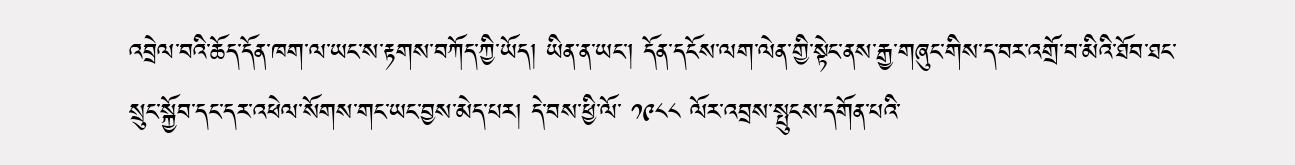འབྲེལ་བའི་ཆོད་དོན་ཁག་ལ་ཡང་ས་རྟགས་བཀོད་ཀྱི་ཡོད། ཡིན་ན་ཡང་། དོན་དངོས་ལག་ལེན་གྱི་སྟེང་ནས་རྒྱ་གཞུང་གིས་ད་བར་འགྲོ་བ་མིའི་ཐོབ་ཐང་སྲུང་སྐྱོབ་དང་དར་འཕེལ་སོགས་གང་ཡང་བྱས་མེད་པར། དེ་བས་ཕྱི་ལོ་ ༡༩༨༨ ལོར་འབྲས་སྤུངས་དགོན་པའི་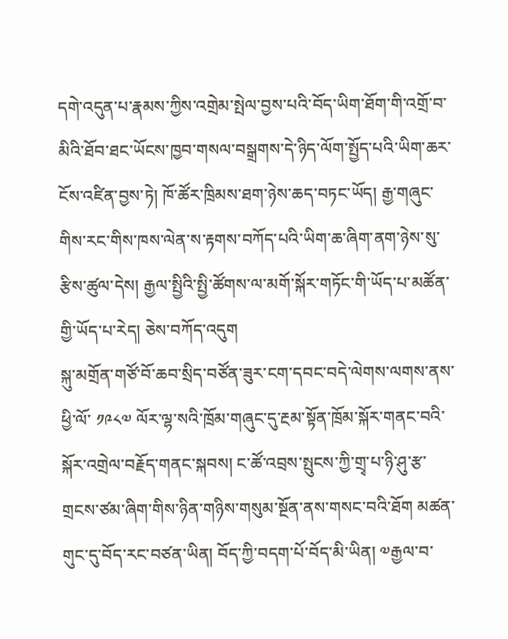དགེ་འདུན་པ་རྣམས་ཀྱིས་འགྲེམ་སྤེལ་བྱས་པའི་བོད་ཡིག་ཐོག་གི་འགྲོ་བ་མིའི་ཐོབ་ཐང་ཡོངས་ཁྱབ་གསལ་བསྒྲགས་དེ་ཉིད་ལོག་སྤྱོད་པའི་ཡིག་ཆར་ངོས་འཛིན་བྱས་ཏེ། ཁོ་ཚོར་ཁྲིམས་ཐག་ཉེས་ཆད་བཏང་ཡོད། རྒྱ་གཞུང་གིས་རང་གིས་ཁས་ལེན་ས་རྟགས་བཀོད་པའི་ཡིག་ཆ་ཞིག་ནག་ཉེས་སུ་རྩིས་ཚུལ་དེས། རྒྱལ་སྤྱིའི་སྤྱི་ཚོགས་ལ་མགོ་སྐོར་གཏོང་གི་ཡོད་པ་མཚོན་གྱི་ཡོད་པ་རེད། ཅེས་བཀོད་འདུག
སྐུ་མགྲོན་གཙོ་བོ་ཆབ་སྲིད་བཙོན་ཟུར་ངག་དབང་བདེ་ལེགས་ལགས་ནས་ཕྱི་ལོ་ ༡༩༨༧ ལོར་ལྷ་སའི་ཁྲོམ་གཞུང་དུ་རྔམ་སྟོན་ཁྲོམ་སྐོར་གནང་བའི་སྐོར་འགྲེལ་བརྗོད་གནང་སྐབས། ང་ཚོ་འབྲས་སྤུངས་ཀྱི་གྲྭ་པ་ཉི་ཤུ་རྩ་གྲངས་ཙམ་ཞིག་གིས་ཉིན་གཉིས་གསུམ་སྔོན་ནས་གསང་བའི་ཐོག མཚན་གུང་དུ་བོད་རང་བཙན་ཡིན། བོད་ཀྱི་བདག་པོ་བོད་མི་ཡིན། ༧རྒྱལ་བ་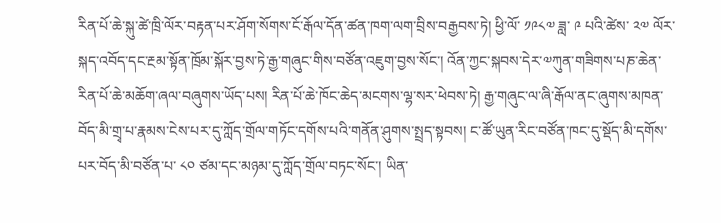རིན་པོ་ཆེ་སྐུ་ཚེ་ཁྲི་ལོར་བརྟན་པར་ཤོག་སོགས་ངོ་རྒོལ་དོན་ཚན་ཁག་ལག་བྲིས་བརྒྱབས་ཏེ། ཕྱི་ལོ་ ༡༩༨༧ ཟླ་ ༩ པའི་ཚེས་ ༢༧ ལོར་སྐད་འབོད་དང་རྔམ་སྟོན་ཁྲོམ་སྐོར་བྱས་ཏེ་རྒྱ་གཞུང་གིས་བཙོན་འཇུག་བྱས་སོང་། འོན་ཀྱང་སྐབས་དེར་༧ཀུན་གཟིགས་པཎ་ཆེན་རིན་པོ་ཆེ་མཆོག་ཞལ་བཞུགས་ཡོད་པས། རིན་པོ་ཆེ་ཁོང་ཆེད་མངགས་ལྷ་སར་ཕེབས་ཏེ། རྒྱ་གཞུང་ལ་ཞི་རྒོལ་ནང་ཞུགས་མཁན་བོད་མི་གྲྭ་པ་རྣམས་ངེས་པར་དུ་ཀློད་གྲོལ་གཏོང་དགོས་པའི་གནོན་ཤུགས་སྤྲད་སྟབས། ང་ཚོ་ཡུན་རིང་བཙོན་ཁང་དུ་སྡོད་མི་དགོས་པར་བོད་མི་བཙོན་པ་ ༨༠ ཙམ་དང་མཉམ་དུ་ཀློད་གྲོལ་བཏང་སོང་། ཡིན་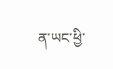ན་ཡང་ཕྱི་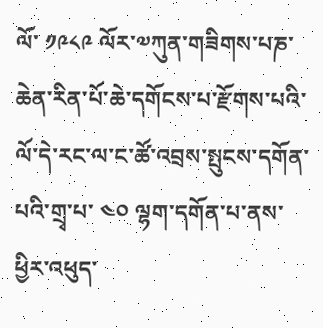ལོ་ ༡༩༨༩ ལོར་༧ཀུན་གཟིགས་པཎ་ཆེན་རིན་པོ་ཆེ་དགོངས་པ་རྫོགས་པའི་ལོ་དེ་རང་ལ་ང་ཚོ་འབྲས་སྤུངས་དགོན་པའི་གྲྭ་པ་ ༤༠ ལྷག་དགོན་པ་ནས་ཕྱིར་འཕུད་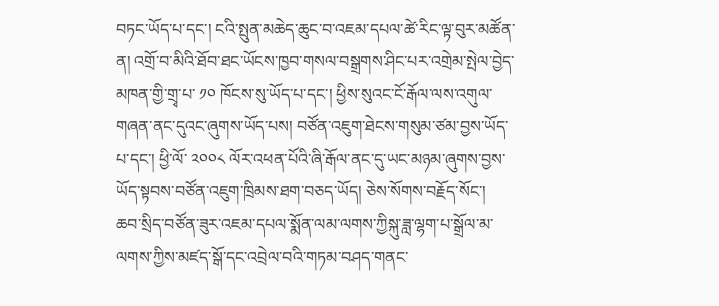བཏང་ཡོད་པ་དང་། ངའི་སྤུན་མཆེད་ཆུང་བ་འཇམ་དཔལ་ཚེ་རིང་ལྟ་བུར་མཚོན་ན། འགྲོ་བ་མིའི་ཐོབ་ཐང་ཡོངས་ཁྱབ་གསལ་བསྒྲགས་ཤིང་པར་འགྲེམ་སྤེལ་བྱེད་མཁན་གྱི་གྲྭ་པ་ ༡༠ ཁོངས་སུ་ཡོད་པ་དང་། ཕྱིས་སུའང་ངོ་རྒོལ་ལས་འགུལ་གཞན་ནང་དུའང་ཞུགས་ཡོད་པས། བཙོན་འཇུག་ཐེངས་གསུམ་ཙམ་བྱས་ཡོད་པ་དང་། ཕྱི་ལོ་ ༢༠༠༨ ལོར་འཕན་པོའི་ཞི་རྒོལ་ནང་དུ་ཡང་མཉམ་ཞུགས་བྱས་ཡོད་སྟབས་བཙོན་འཇུག་ཁྲིམས་ཐག་བཅད་ཡོད། ཅེས་སོགས་བརྗོད་སོང་།
ཆབ་སྲིད་བཙོན་ཟུར་འཇམ་དཔལ་སྨོན་ལམ་ལགས་ཀྱིསྐུ་ཟླ་ལྷག་པ་སྒྲོལ་མ་ལགས་ཀྱིས་མཛད་སྒོ་དང་འབྲེལ་བའི་གཏམ་བཤད་གནང་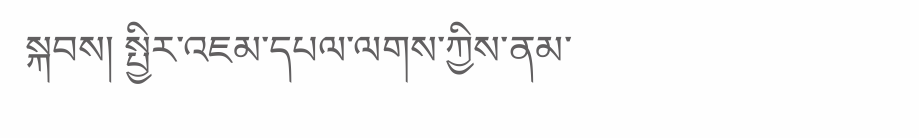སྐབས། སྤྱིར་འཇམ་དཔལ་ལགས་ཀྱིས་ནམ་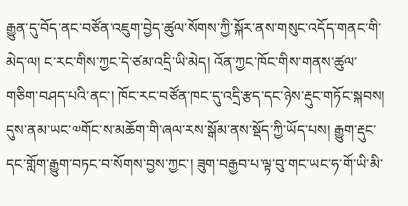རྒྱུན་དུ་བོད་ནང་བཙོན་འཇུག་བྱེད་ཚུལ་སོགས་ཀྱི་སྐོར་ནས་གསུང་འདོད་གནང་གི་མེད་ལ། ང་རང་གིས་ཀྱང་དེ་ཙམ་འདྲི་ཡི་མེད། འོན་ཀྱང་ཁོང་གིས་གནས་ཚུལ་གཅིག་བཤད་པའི་ནང་། ཁོང་རང་བཙོན་ཁང་དུ་འདྲི་རྩད་དང་ཉེས་རྡུང་གཏོང་སྐབས། དུས་ནམ་ཡང་༧གོང་ས་མཆོག་གི་ཞལ་རས་སྒོམ་ནས་སྡོད་ཀྱི་ཡོད་པས། རྒྱུག་རྡུང་དང་གློག་རྒྱུག་བཏང་བ་སོགས་བྱས་ཀྱང་། ཟུག་བརྒྱབ་པ་ལྟ་བུ་གང་ཡང་ཧ་གོ་ཡི་མི་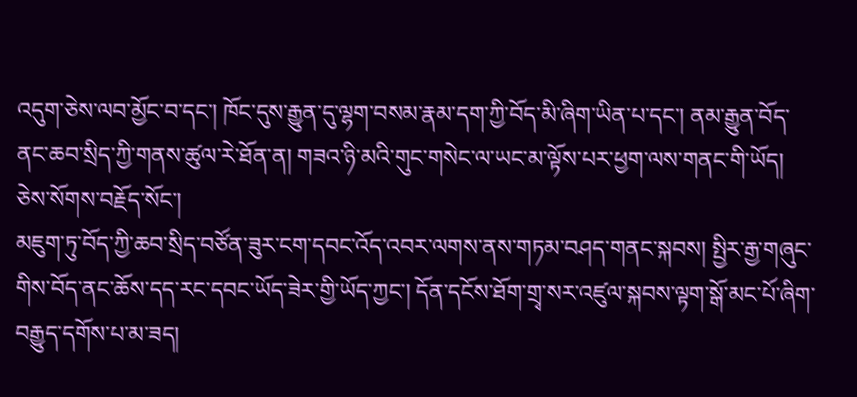འདུག་ཅེས་ལབ་མྱོང་བ་དང་། ཁོང་དུས་རྒྱུན་དུ་ལྷག་བསམ་རྣམ་དག་ཀྱི་བོད་མི་ཞིག་ཡིན་པ་དང་། ནམ་རྒྱུན་བོད་ནང་ཆབ་སྲིད་ཀྱི་གནས་ཚུལ་རེ་ཐོན་ན། གཟའ་ཉི་མའི་གུང་གསེང་ལ་ཡང་མ་ལྟོས་པར་ཕྱག་ལས་གནང་གི་ཡོད། ཅེས་སོགས་བརྗོད་སོང་།
མཇུག་ཏུ་བོད་ཀྱི་ཆབ་སྲིད་བཙོན་ཟུར་ངག་དབང་འོད་འབར་ལགས་ནས་གཏམ་བཤད་གནང་སྐབས། སྤྱིར་རྒྱ་གཞུང་གིས་བོད་ནང་ཆོས་དད་རང་དབང་ཡོད་ཟེར་གྱི་ཡོད་ཀྱང་། དོན་དངོས་ཐོག་གྲྭ་སར་འཛུལ་སྐབས་ལྟག་སྒོ་མང་པོ་ཞིག་བརྒྱུད་དགོས་པ་མ་ཟད།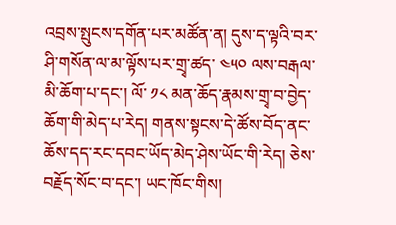འབྲས་སྤུངས་དགོན་པར་མཚོན་ན། དུས་ད་ལྟའི་བར་ཤི་གསོན་ལ་མ་ལྟོས་པར་གྲྭ་ཚད་ ༤༥༠ ལས་བརྒལ་མི་ཆོག་པ་དང་། ལོ་ ༡༨ མན་ཆོད་རྣམས་གྲྭ་བ་བྱེད་ཆོག་གི་མེད་པ་རེད། གནས་སྟངས་དེ་ཚོས་བོད་ནང་ཆོས་དད་རང་དབང་ཡོད་མེད་ཤེས་ཡོང་གི་རེད། ཅེས་བརྗོད་སོང་བ་དང་། ཡང་ཁོང་གིས།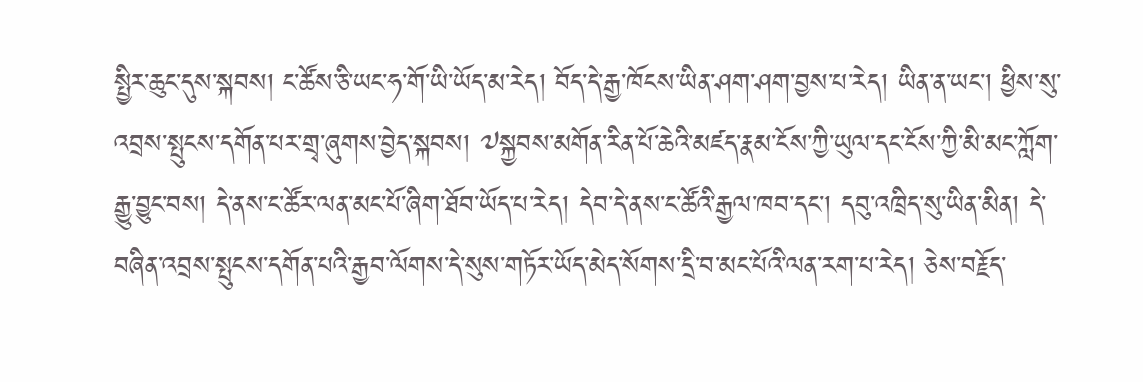སྤྱིར་ཆུང་དུས་སྐབས། ང་ཚོས་ཅི་ཡང་ཧ་གོ་ཡི་ཡོད་མ་རེད། བོད་དེ་རྒྱ་ཁོངས་ཡིན་ཤག་ཤག་བྱས་པ་རེད། ཡིན་ན་ཡང་། ཕྱིས་སུ་འབྲས་སྤུངས་དགོན་པར་གྲྭ་ཞུགས་བྱེད་སྐབས། ༧སྐྱབས་མགོན་རིན་པོ་ཆེའི་མཛད་རྣམ་ངོས་ཀྱི་ཡུལ་དང་ངོས་ཀྱི་མི་མང་ཀློག་རྒྱུ་བྱུང་བས། དེ་ནས་ང་ཚོར་ལན་མང་པོ་ཞིག་ཐོབ་ཡོད་པ་རེད། དེབ་དེ་ནས་ང་ཚོའི་རྒྱལ་ཁབ་དང་། དབུ་འཁྲིད་སུ་ཡིན་མིན། དེ་བཞིན་འབྲས་སྤུངས་དགོན་པའི་རྒྱབ་ལོགས་དེ་སུས་གཏོར་ཡོད་མེད་སོགས་དྲི་བ་མང་པོའི་ལན་རག་པ་རེད། ཅེས་བརྗོད་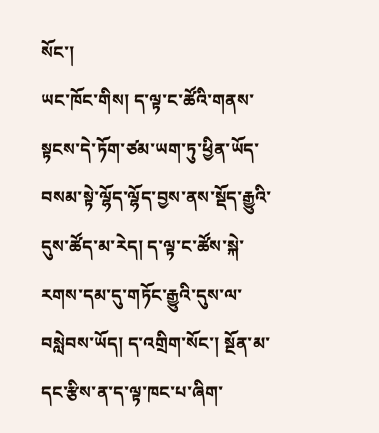སོང་།
ཡང་ཁོང་གིས། ད་ལྟ་ང་ཚོའི་གནས་སྟངས་དེ་ཏོག་ཙམ་ཡག་ཏུ་ཕྱིན་ཡོད་བསམ་སྟེ་ལྷོད་ལྷོད་བྱས་ནས་སྡོད་རྒྱུའི་དུས་ཚོད་མ་རེད། ད་ལྟ་ང་ཚོས་སྐེ་རགས་དམ་དུ་གཏོང་རྒྱུའི་དུས་ལ་བསླེབས་ཡོད། ད་འགྲིག་སོང་། སྔོན་མ་དང་རྩིས་ན་ད་ལྟ་ཁང་པ་ཞིག་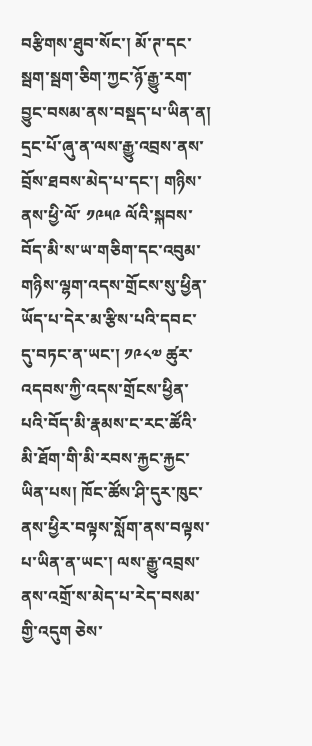བརྩིགས་ཐུབ་སོང་། མོ་ཊ་དང་སྦག་སྦག་ཅིག་ཀྱང་ཉོ་རྒྱུ་རག་བྱུང་བསམ་ནས་བསྡད་པ་ཡིན་ན། དྲང་པོ་ཞུ་ན་ལས་རྒྱུ་འབྲས་ནས་བྲོས་ཐབས་མེད་པ་དང་། གཉིས་ནས་ཕྱི་ལོ་ ༡༩༥༩ ལོའི་སྐབས་བོད་མི་ས་ཡ་གཅིག་དང་འབུམ་གཉིས་ལྷག་འདས་གྲོངས་སུ་ཕྱིན་ཡོད་པ་དེར་མ་རྩིས་པའི་དབང་དུ་བཏང་ན་ཡང་། ༡༩༨༧ ཚུར་འདབས་ཀྱི་འདས་གྲོངས་ཕྱིན་པའི་བོད་མི་རྣམས་ང་རང་ཚོའི་མི་ཐོག་གི་མི་རབས་རྐྱང་རྐྱང་ཡིན་པས། ཁོང་ཚོས་ཤི་དུར་ཁུང་ནས་ཕྱིར་བལྟས་སློག་ནས་བལྟས་པ་ཡིན་ན་ཡང་། ལས་རྒྱུ་འབྲས་ནས་འགྲོ་ས་མེད་པ་རེད་བསམ་གྱི་འདུག ཅེས་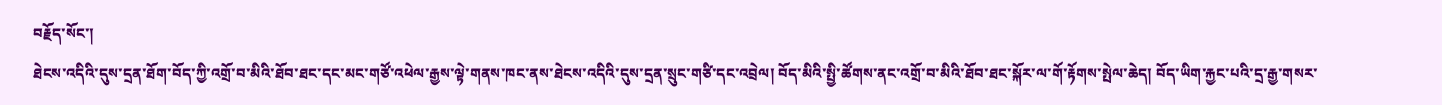བརྗོད་སོང་།
ཐེངས་འདིའི་དུས་དྲན་ཐོག་བོད་ཀྱི་འགྲོ་བ་མིའི་ཐོབ་ཐང་དང་མང་གཙོ་འཕེལ་རྒྱས་ལྟེ་གནས་ཁང་ནས་ཐེངས་འདིའི་དུས་དྲན་སྲུང་གཙི་དང་འབྲེལ། བོད་མིའི་སྤྱི་ཚོགས་ནང་འགྲོ་བ་མིའི་ཐོབ་ཐང་སྐོར་ལ་གོ་རྟོགས་སྤེལ་ཆེད། བོད་ཡིག་རྐྱང་པའི་དྲ་རྒྱ་གསར་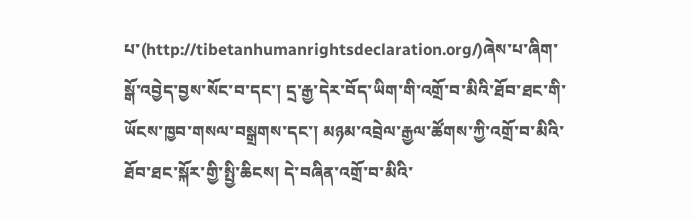པ་(http://tibetanhumanrightsdeclaration.org/)ཞེས་པ་ཞིག་སྒོ་འབྱེད་བྱས་སོང་བ་དང་། དྲ་རྒྱ་དེར་བོད་ཡིག་གི་འགྲོ་བ་མིའི་ཐོབ་ཐང་གི་ཡོངས་ཁྱབ་གསལ་བསྒྲགས་དང་། མཉམ་འབྲེལ་རྒྱལ་ཚོགས་ཀྱི་འགྲོ་བ་མིའི་ཐོབ་ཐང་སྐོར་གྱི་སྤྱི་ཆིངས། དེ་བཞིན་འགྲོ་བ་མིའི་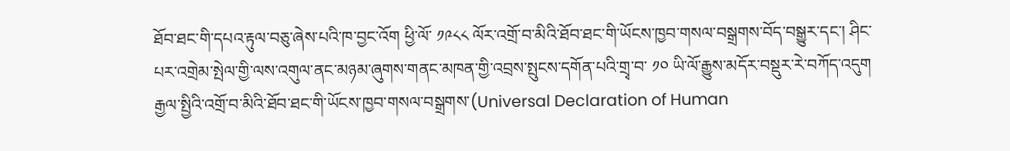ཐོབ་ཐང་གི་དཔའ་རྟུལ་བཅུ་ཞེས་པའི་ཁ་བྱང་འོག ཕྱི་ལོ་ ༡༩༨༨ ལོར་འགྲོ་བ་མིའི་ཐོབ་ཐང་གི་ཡོངས་ཁྱབ་གསལ་བསྒྲགས་བོད་བསྒྱུར་དང་། ཤིང་པར་འགྲེམ་སྤེལ་གྱི་ལས་འགུལ་ནང་མཉམ་ཞུགས་གནང་མཁན་གྱི་འབྲས་སྤུངས་དགོན་པའི་གྲྭ་བ་ ༡༠ ཡི་ལོ་རྒྱུས་མདོར་བསྡུར་རེ་བཀོད་འདུག
རྒྱལ་སྤྱིའི་འགྲོ་བ་མིའི་ཐོབ་ཐང་གི་ཡོངས་ཁྱབ་གསལ་བསྒྲགས་(Universal Declaration of Human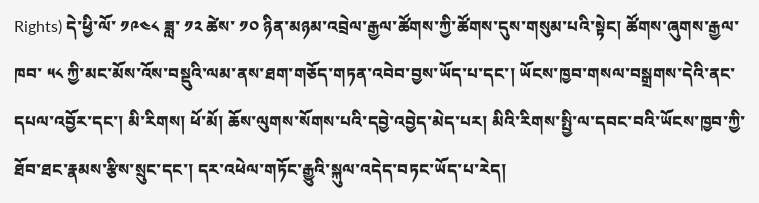Rights) དེ་ཕྱི་ལོ་ ༡༩༤༨ ཟླ་ ༡༢ ཚེས་ ༡༠ ཉིན་མཉམ་འབྲེལ་རྒྱལ་ཚོགས་ཀྱི་ཚོགས་དུས་གསུམ་པའི་སྟེང། ཚོགས་ཞུགས་རྒྱལ་ཁབ་ ༥༨ ཀྱི་མང་མོས་འོས་བསྡུའི་ལམ་ནས་ཐག་གཅོད་གཏན་འབེབ་བྱས་ཡོད་པ་དང་། ཡོངས་ཁྱབ་གསལ་བསྒྲགས་དེའི་ནང་དཔལ་འབྱོར་དང་། མི་རིགས། ཕོ་མོ། ཆོས་ལུགས་སོགས་པའི་དབྱེ་འབྱེད་མེད་པར། མིའི་རིགས་སྤྱི་ལ་དབང་བའི་ཡོངས་ཁྱབ་ཀྱི་ཐོབ་ཐང་རྣམས་རྩིས་སྲུང་དང་། དར་འཕེལ་གཏོང་རྒྱུའི་སྐུལ་འདེད་བཏང་ཡོད་པ་རེད།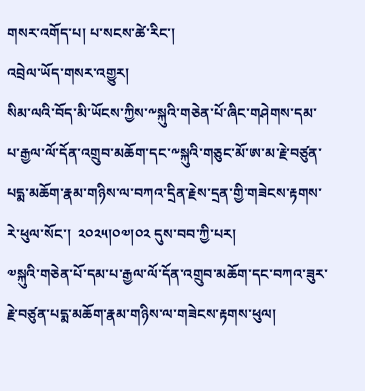གསར་འགོད་པ། པ་སངས་ཚེ་རིང་།
འབྲེལ་ཡོད་གསར་འགྱུར།
སིམ་ལའི་བོད་མི་ཡོངས་ཀྱིས་༸སྐུའི་གཅེན་པོ་ཞིང་གཤེགས་དམ་པ་རྒྱལ་ལོ་དོན་འགྲུབ་མཆོག་དང་༸སྐུའི་གཅུང་མོ་ཨ་མ་རྗེ་བཙུན་པདྨ་མཆོག་རྣམ་གཉིས་ལ་བཀའ་དྲིན་རྗེས་དྲན་གྱི་གཟེངས་རྟགས་རེ་ཕུལ་སོང་།  ༢༠༢༥།༠༧།༠༢ དུས་བབ་ཀྱི་པར།
༧སྐུའི་གཅེན་པོ་དམ་པ་རྒྱལ་ལོ་དོན་འགྲུབ་མཆོག་དང་བཀའ་ཟུར་རྗེ་བཙུན་པདྨ་མཆོག་རྣམ་གཉིས་ལ་གཟེངས་རྟགས་ཕུལ།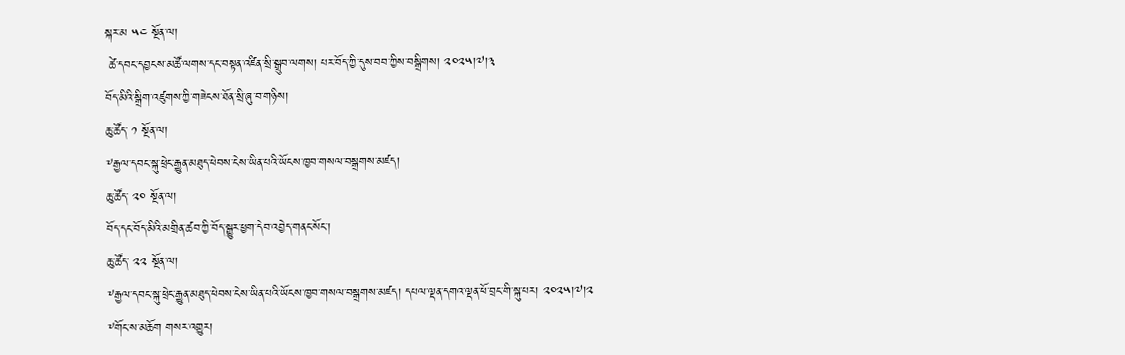སྐར་མ ༥༤ སྔོན་ལ།
 ཚེ་དབང་དབྱངས་མཚོ་ལགས་དང་བསྟན་འཛིན་སྲི་སྒྲུབ་ལགས། པར་བོད་ཀྱི་དུས་བབ་ཀྱིས་བསྒྲིགས། ༢༠༢༥།༧།༣
བོད་མིའི་སྒྲིག་འཛུགས་ཀྱི་གཟེངས་ཐོན་སྲི་ཞུ་བ་གཉིས།
ཆུ་ཚོད་ ༡ སྔོན་ལ།
༸རྒྱལ་དབང་སྐུ་ཕྲེང་རྒྱུན་མཐུད་ཕེབས་ངེས་ཡིན་པའི་ཡོངས་ཁྱབ་གསལ་བསྒྲགས་མཛད།
ཆུ་ཚོད་ ༢༠ སྔོན་ལ།
བོད་དང་བོད་མིའི་མགྲིན་ཚབ་ཀྱི་བོད་སྒྱུར་ཕྱག་དེབ་འབྱེད་གནང་སོང་།
ཆུ་ཚོད་ ༢༢ སྔོན་ལ།
༸རྒྱལ་དབང་སྐུ་ཕྲེང་རྒྱུན་མཐུད་ཕེབས་ངེས་ཡིན་པའི་ཡོངས་ཁྱབ་གསལ་བསྒྲགས་མཛད། དཔལ་ལྡན་དགའ་ལྡན་ཕོ་བྲང་གི་སྐུ་པར། ༢༠༢༥།༧།༢
༸གོང་ས་མཆོག གསར་འགྱུར།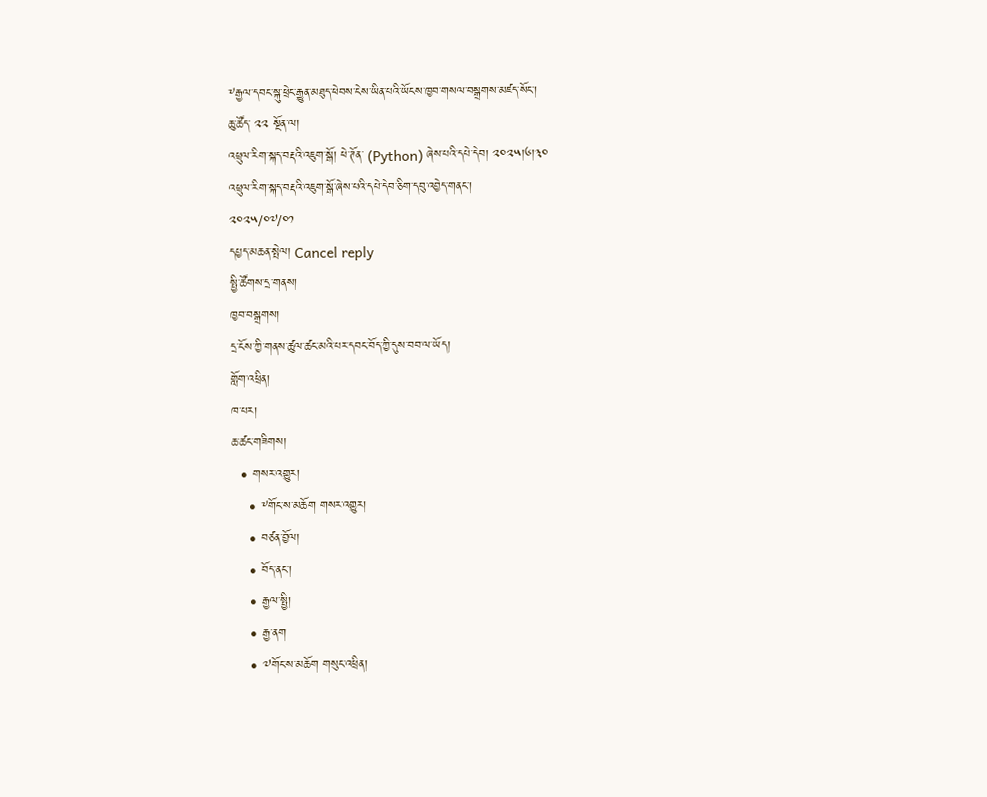༸རྒྱལ་དབང་སྐུ་ཕྲེང་རྒྱུན་མཐུད་ཕེབས་ངེས་ཡིན་པའི་ཡོངས་ཁྱབ་གསལ་བསྒྲགས་མཛད་སོང་།
ཆུ་ཚོད་ ༢༢ སྔོན་ལ།
འཕྲུལ་རིག་སྐད་བརྡའི་འཇུག་སྒོ། ཕེ་ཊོན་ (Python) ཞེས་པའི་དཔེ་དེབ། ༢༠༢༥།༦།༣༠
འཕྲུལ་རིག་སྐད་བརྡའི་འཇུག་སྒོ་ཞེས་པའི་དཔེ་དེབ་ཅིག་དབུ་འབྱེད་གནང་།
༢༠༢༥/༠༧/༠༡
དཔྱད་མཆན་སྤེལ། Cancel reply
སྤྱི་ཚོགས་དྲ་གནས།
ཁྱབ་བསྒྲགས།
དྲ་ངོས་ཀྱི་གནས་ཚུལ་ཚང་མའི་པར་དབང་བོད་ཀྱི་དུས་བབ་ལ་ཡོད།
གློག་འཕྲིན།
ཁ་པར།
ཆ་ཚང་གཟིགས།
  • གསར་འགྱུར།
    • ༸གོང་ས་མཆོག གསར་འགྱུར།
    • བཙན་བྱོལ།
    • བོད་ནང་།
    • རྒྱལ་སྤྱི།
    • རྒྱ་ནག
    • ༧གོང་ས་མཆོག གསུང་འཕྲིན།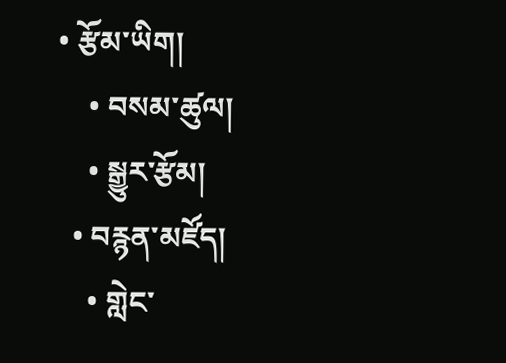• རྩོམ་ཡིག།
    • བསམ་ཚུལ།
    • སྒྱུར་རྩོམ།
  • བརྙན་མཛོད།
    • གླེང་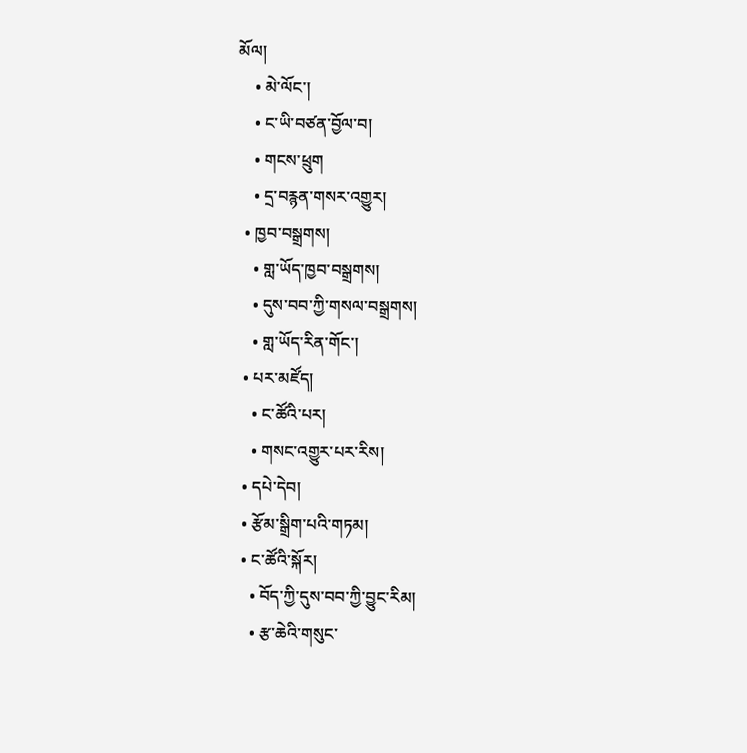མོལ།
    • མེ་ལོང་།
    • ང་ཡི་བཙན་བྱོལ་བ།
    • གངས་ཕྲུག
    • དྲ་བརྙན་གསར་འགྱུར།
  • ཁྱབ་བསྒྲགས།
    • གླ་ཡོད་ཁྱབ་བསྒྲགས།
    • དུས་བབ་ཀྱི་གསལ་བསྒྲགས།
    • གླ་ཡོད་རིན་གོང་།
  • པར་མཛོད།
    • ང་ཚོའི་པར།
    • གསང་འགྱུར་པར་རིས།
  • དཔེ་དེབ།
  • རྩོམ་སྒྲིག་པའི་གཏམ།
  • ང་ཚོའི་སྐོར།
    • བོད་ཀྱི་དུས་བབ་ཀྱི་བྱུང་རིམ།
    • རྩ་ཆེའི་གསུང་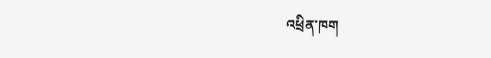འཕྲིན་ཁག